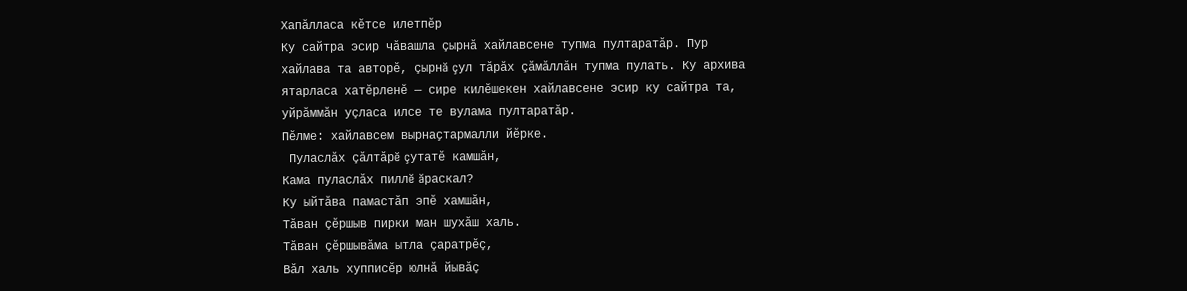Хапăлласа кĕтсе илетпĕр
Ку сайтра эсир чăвашла çырнă хайлавсене тупма пултаратăр. Пур
хайлава та авторĕ, çырнă çул тăрăх çăмăллăн тупма пулать. Ку архива
ятарласа хатĕрленĕ — сире килĕшекен хайлавсене эсир ку сайтра та,
уйрăммăн уçласа илсе те вулама пултаратăр.
Пӗлме: хайлавсем вырнаҫтармалли йӗрке.
 Пуласлăх çăлтăрĕ çутатĕ камшăн,
Кама пуласлăх пиллĕ ăраскал?
Ку ыйтăва памастăп эпĕ хамшăн,
Тăван çĕршыв пирки ман шухăш халь.
Тăван çĕршывăма ытла çаратрĕç,
Вăл халь хупписĕр юлнă йывăç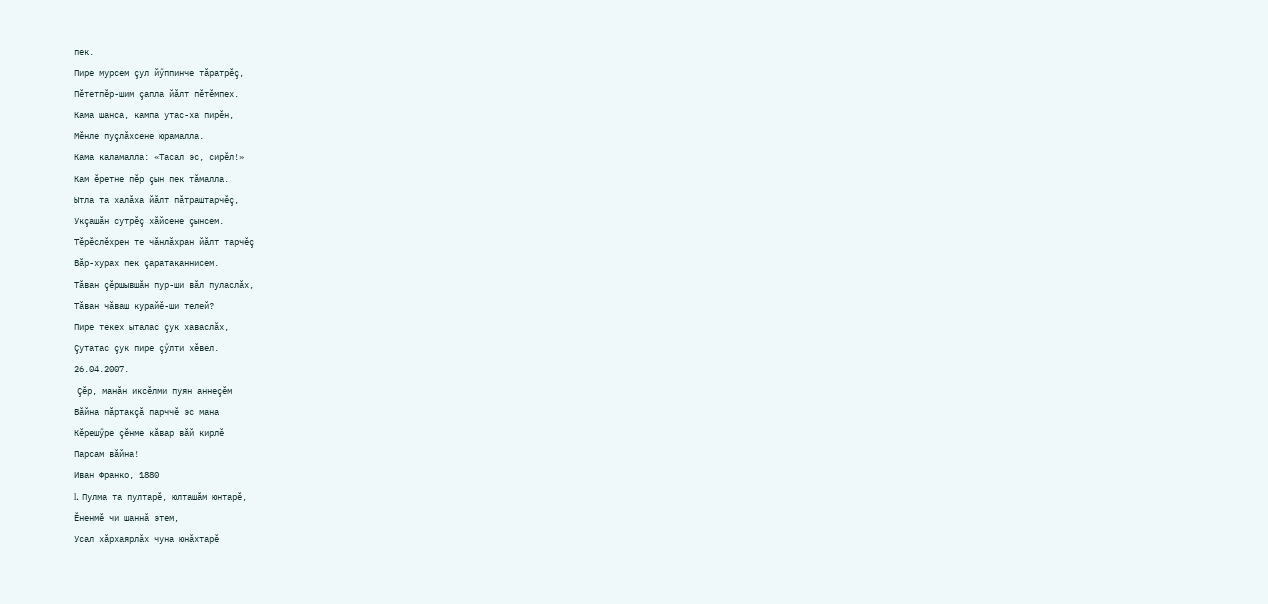пек.
Пире мурсем çул йӳппинче тăратрĕç,
Пĕтетпĕр-шим çапла йăлт пĕтĕмпех.
Кама шанса, кампа утас-ха пирĕн,
Мĕнле пуçлăхсене юрамалла.
Кама каламалла: «Тасал эс, сирĕл!»
Кам ĕретне пĕр çын пек тăмалла.
Ытла та халăха йăлт пăтраштарчĕç,
Укçашăн сутрĕç хăйсене çынсем.
Тĕрĕслĕхрен те чăнлăхран йăлт тарчĕç
Вăр-хурах пек çаратаканнисем.
Тăван çĕршывшăн пур-ши вăл пуласлăх,
Тăван чăваш курайĕ-ши телей?
Пире текех ыталас çук хаваслăх,
Çутатас çук пире çӳлти хĕвел.
26.04.2007.
 Çĕр, манăн иксĕлми пуян аннеçĕм
Вăйна пăртакçă парччĕ эс мана
Кĕрешӳре çĕнме кăвар вăй кирлĕ
Парсам вăйна!
Иван Франко, 1880
I. Пулма та пултарĕ, юлташăм юнтарĕ,
Ĕненмĕ чи шаннă этем,
Усал хăрхаярлăх чуна юнăхтарĕ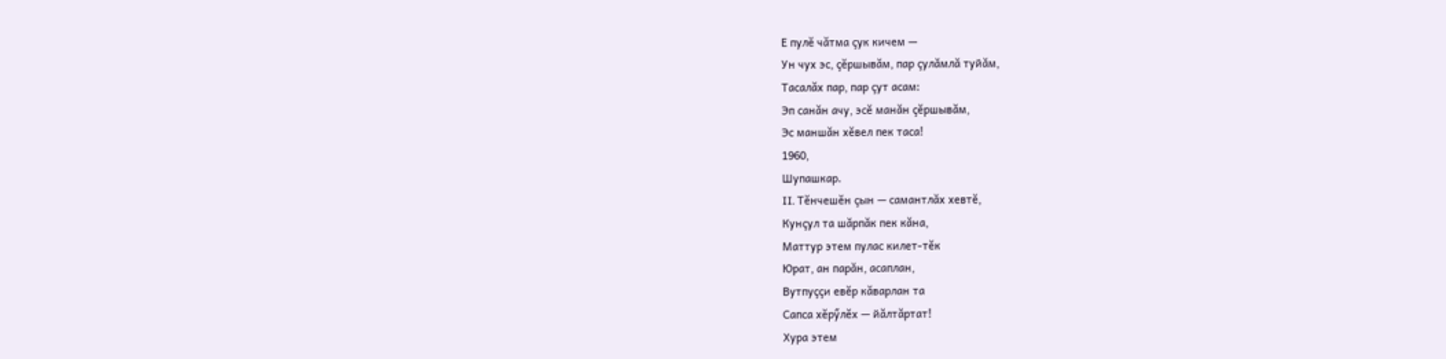Е пулĕ чăтма çук кичем —
Ун чух эс, çĕршывăм, пар çулăмлă туйăм,
Тасалăх пар, пар çут асам:
Эп санăн ачу, эсĕ манăн çĕршывăм,
Эс маншăн хĕвел пек таса!
1960,
Шупашкар.
II. Тĕнчешĕн çын — самантлăх хевтĕ,
Кунçул та шăрпăк пек кăна,
Маттур этем пулас килет-тĕк
Юрат, ан парăн, асаплан,
Вутпуççи евĕр кăварлан та
Сапса хĕрӳлĕх — йăлтăртат!
Хура этем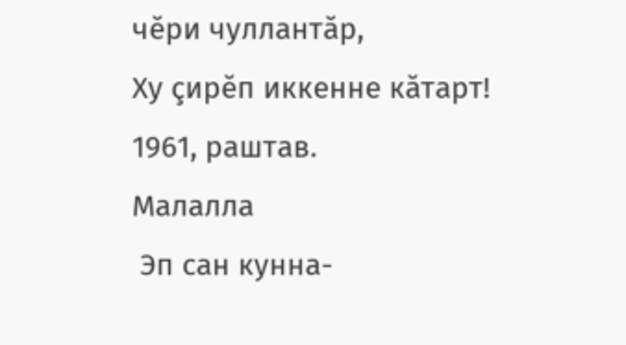чĕри чуллантăр,
Ху çирĕп иккенне кăтарт!
1961, раштав.
Малалла
 Эп сан кунна-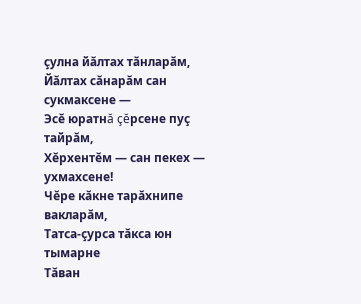çулна йăлтах тăнларăм,
Йăлтах сăнарăм сан сукмаксене —
Эсĕ юратнă çĕрсене пуç тайрăм,
Хĕрхентĕм — сан пекех — ухмахсене!
Чĕре кăкне тарăхнипе вакларăм,
Татса-çурса тăкса юн тымарне
Тăван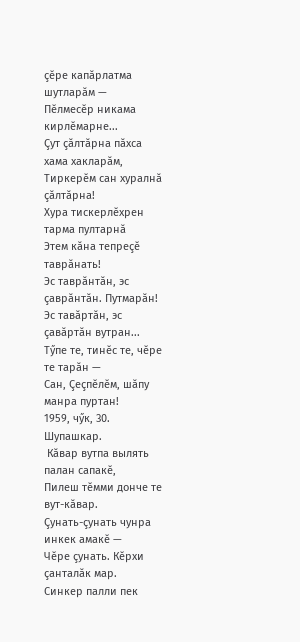çĕре капăрлатма шутларăм —
Пĕлмесĕр никама кирлĕмарне...
Çут çăлтăрна пăхса хама хакларăм,
Тиркерĕм сан хуралнă çăлтăрна!
Хура тискерлĕхрен тарма пултарнă
Этем кăна тепреçĕ таврăнать!
Эс таврăнтăн, эс çаврăнтăн. Путмарăн!
Эс тавăртăн, эс çавăртăн вутран...
Тӳпе те, тинĕс те, чĕре те тарăн —
Сан, Çеçпĕлĕм, шăпу манра пуртан!
1959, чӳк, 30.
Шупашкар.
 Кăвар вутпа вылять палан сапакĕ,
Пилеш тĕмми донче те вут-кăвар.
Çунать-çунать чунра инкек амакĕ —
Чĕре çунать. Кĕрхи çанталăк мар.
Синкер палли пек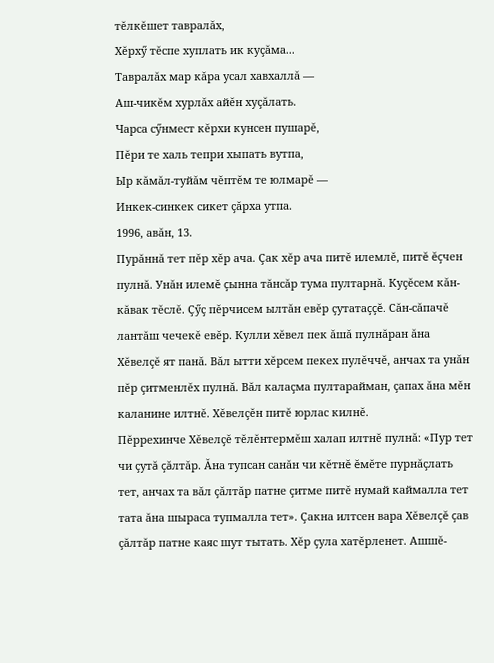тĕлкĕшет тавралăх,
Хĕрхӳ тĕспе хуплать ик куçăма...
Тавралăх мар кăра усал хавхаллă —
Аш-чикĕм хурлăх айĕн хуçăлать.
Чарса сӳнмест кĕрхи кунсен пушарĕ,
Пĕри те халь тепри хыпать вутпа,
Ыр кăмăл-туйăм чĕптĕм те юлмарĕ —
Инкек-синкек сикет çăрха утпа.
1996, авăн, 13.
Пурăннă тет пĕр хĕр ача. Çак хĕр ача питĕ илемлĕ, питĕ ĕçчен пулнă. Унăн илемĕ çынна тăнсăр тума пултарнă. Куçĕсем кăн-кăвак тĕслĕ. Çӳç пĕрчисем ылтăн евĕр çутатаççĕ. Сăн-сăпачĕ лантăш чечекĕ евĕр. Кулли хĕвел пек ăшă пулнăран ăна Хĕвелçĕ ят панă. Вăл ытти хĕрсем пекех пулĕччĕ, анчах та унăн пĕр çитменлĕх пулнă. Вăл калаçма пултарайман, çапах ăна мĕн каланине илтнĕ. Хĕвелçĕн питĕ юрлас килнĕ.
Пĕррехинче Хĕвелçĕ тĕлĕнтермĕш халап илтнĕ пулнă: «Пур тет чи çутă çăлтăр. Ăна тупсан санăн чи кĕтнĕ ĕмĕте пурнăçлать тет, анчах та вăл çăлтăр патне çитме питĕ нумай каймалла тет тата ăна шыраса тупмалла тет». Çакна илтсен вара Хĕвелçĕ çав çăлтăр патне каяс шут тытать. Хĕр çула хатĕрленет. Ашшĕ-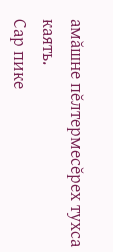амăшне пĕлтермесĕрех тухса каять.
Сар пике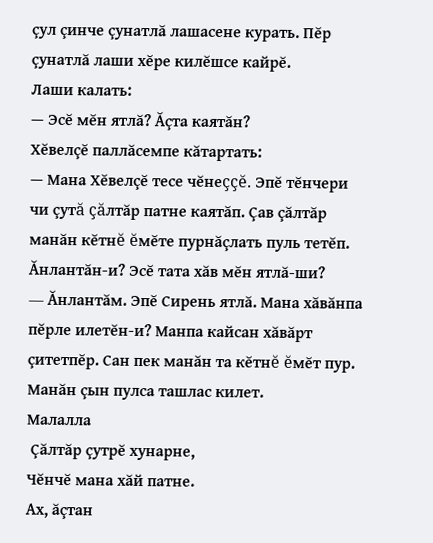çул çинче çунатлă лашасене курать. Пĕр çунатлă лаши хĕре килĕшсе кайрĕ.
Лаши калать:
— Эсĕ мĕн ятлă? Ăçта каятăн?
Хĕвелçĕ паллăсемпе кăтартать:
— Мана Хĕвелçĕ тесе чĕнеççĕ. Эпĕ тĕнчери чи çутă çăлтăр патне каятăп. Çав çăлтăр манăн кĕтнĕ ĕмĕте пурнăçлать пуль тетĕп. Ăнлантăн-и? Эсĕ тата хăв мĕн ятлă-ши?
— Ăнлантăм. Эпĕ Сирень ятлă. Мана хăвăнпа пĕрле илетĕн-и? Манпа кайсан хăвăрт çитетпĕр. Сан пек манăн та кĕтнĕ ĕмĕт пур. Манăн çын пулса ташлас килет.
Малалла
 Çăлтăр çутрĕ хунарне,
Чĕнчĕ мана хăй патне.
Ах, ăçтан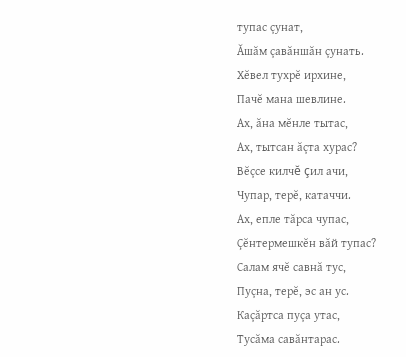тупас çунат,
Ăшăм çавăншăн çунать.
Хĕвел тухрĕ ирхине,
Пачĕ мана шевлине.
Ах, ăна мĕнле тытас,
Ах, тытсан ăçта хурас?
Вĕçсе килчĕ çил ачи,
Чупар, терĕ, катаччи.
Ах, епле тăрса чупас,
Çĕнтермешкĕн вăй тупас?
Салам ячĕ савнă тус,
Пуçна, терĕ, эс ан ус.
Каçăртса пуçа утас,
Тусăма савăнтарас.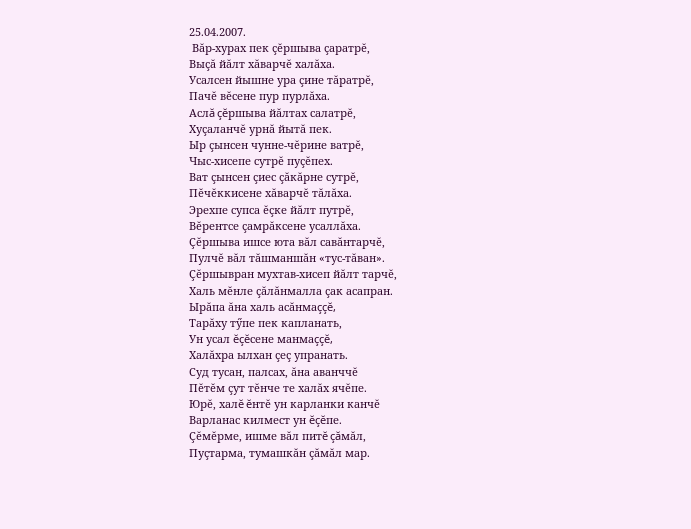25.04.2007.
 Вăр-хурах пек çĕршыва çаратрĕ,
Выçă йăлт хăварчĕ халăха.
Усалсен йышне ура çине тăратрĕ,
Пачĕ вĕсене пур пурлăха.
Аслă çĕршыва йăлтах салатрĕ,
Хуçаланчĕ урнă йытă пек.
Ыр çынсен чунне-чĕрине ватрĕ,
Чыс-хисепе сутрĕ пуçĕпех.
Ват çынсен çиес çăкăрне сутрĕ,
Пĕчĕккисене хăварчĕ тăлăха.
Эрехпе супса ĕçке йăлт путрĕ,
Вĕрентсе çамрăксене усаллăха.
Çĕршыва ишсе юта вăл савăнтарчĕ,
Пулчĕ вăл тăшманшăн «тус-тăван».
Çĕршывран мухтав-хисеп йăлт тарчĕ,
Халь мĕнле çăлăнмалла çак асапран.
Ырăпа ăна халь асăнмаççĕ,
Тарăху тӳпе пек капланать,
Ун усал ĕçĕсене манмаççĕ,
Халăхра ылхан çеç упранать.
Суд тусан, палсах, ăна аванччĕ
Пĕтĕм çут тĕнче те халăх ячĕпе.
Юрĕ, халĕ ĕнтĕ ун карланки канчĕ
Варланас килмест ун ĕçĕпе.
Çĕмĕрме, ишме вăл питĕ çăмăл,
Пуçтарма, тумашкăн çăмăл мар.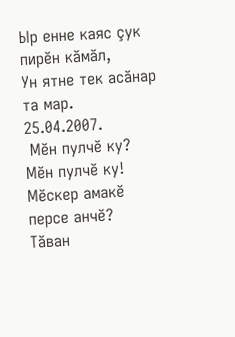Ыр енне каяс çук пирĕн кăмăл,
Ун ятне тек асăнар та мар.
25.04.2007.
 Мĕн пулчĕ ку? Мĕн пулчĕ ку!
Мĕскер амакĕ персе анчĕ?
Тăван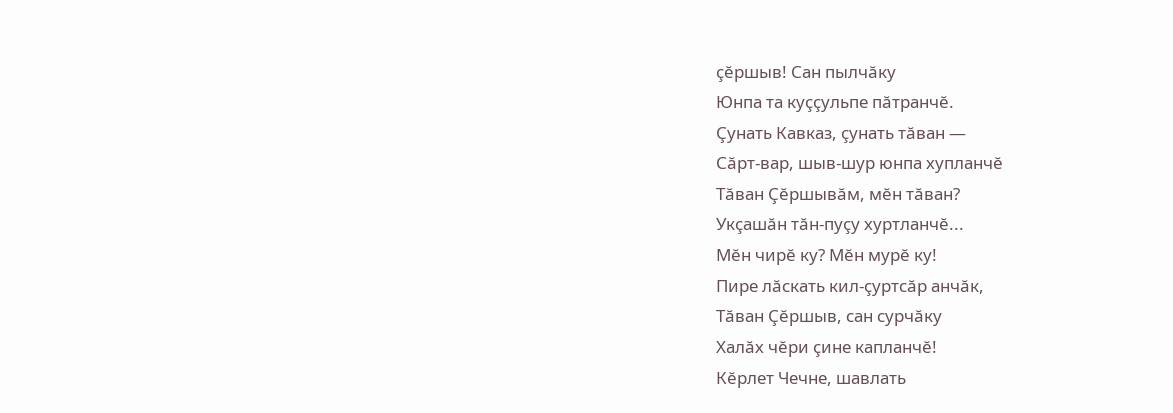çĕршыв! Сан пылчăку
Юнпа та куççульпе пăтранчĕ.
Çунать Кавказ, çунать тăван —
Сăрт-вар, шыв-шур юнпа хупланчĕ
Тăван Çĕршывăм, мĕн тăван?
Укçашăн тăн-пуçу хуртланчĕ...
Мĕн чирĕ ку? Мĕн мурĕ ку!
Пире лăскать кил-çуртсăр анчăк,
Тăван Çĕршыв, сан сурчăку
Халăх чĕри çине капланчĕ!
Кĕрлет Чечне, шавлать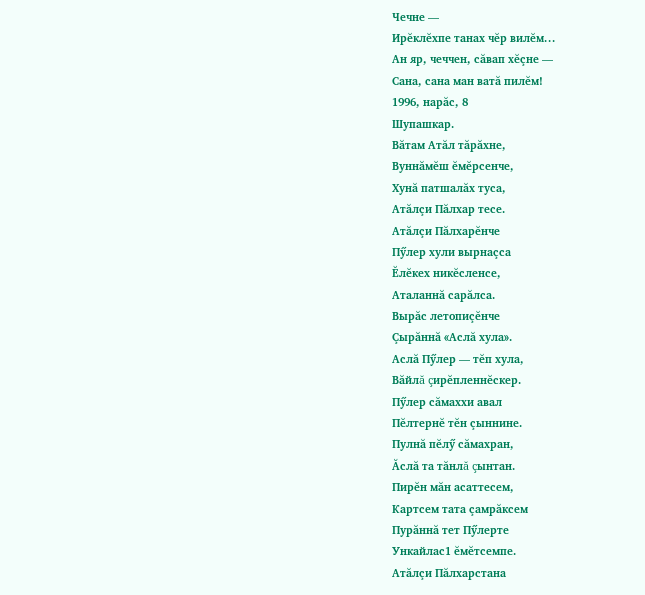Чечне —
Ирĕклĕхпе танах чĕр вилĕм...
Ан яр, чеччен, сăвап хĕçне —
Сана, сана ман ватă пилĕм!
1996, нарăс, 8
Шупашкар.
Вăтам Атăл тăрăхне,
Вуннăмĕш ĕмĕрсенче,
Хунă патшалăх туса,
Атăлçи Пăлхар тесе.
Атăлçи Пăлхарĕнче
Пӳлер хули вырнаçса
Ĕлĕкех никĕсленсе,
Аталаннă сарăлса.
Вырăс летопиçĕнче
Çырăннă «Аслă хула».
Аслă Пӳлер — тĕп хула,
Вăйлă çирĕпленнĕскер.
Пӳлер сăмаххи авал
Пĕлтернĕ тĕн çыннине.
Пулнă пĕлӳ сăмахран,
Ăслă та тăнлă çынтан.
Пирĕн мăн асаттесем,
Картсем тата çамрăксем
Пурăннă тет Пӳлерте
Ункайлас1 ĕмĕтсемпе.
Атăлçи Пăлхарстана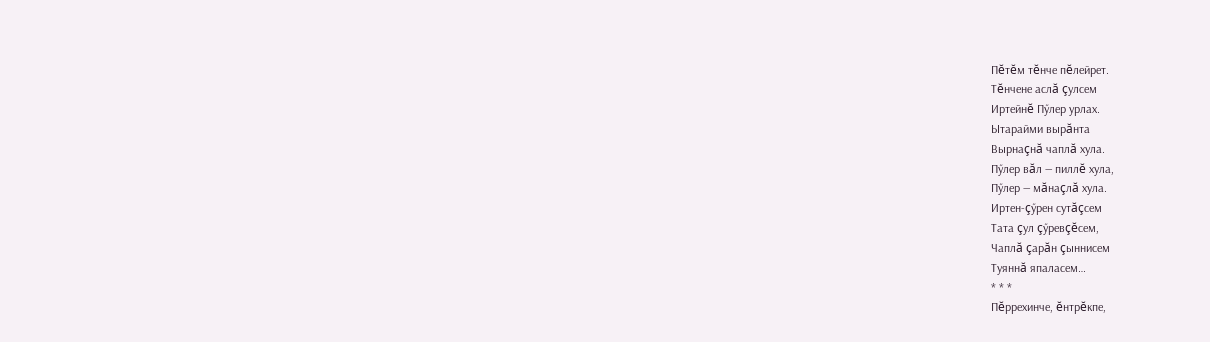Пĕтĕм тĕнче пĕлейрет.
Тĕнчене аслă çулсем
Иртейнĕ Пӳлер урлах.
Ытарайми вырăнта
Вырнаçнă чаплă хула.
Пӳлер вăл — пиллĕ хула,
Пӳлер — мăнаçлă хула.
Иртен-çӳрен сутăçсем
Тата çул çӳревçĕсем,
Чаплă çарăн çыннисем
Туяннă япаласем…
* * *
Пĕррехинче, ĕнтрĕкпе,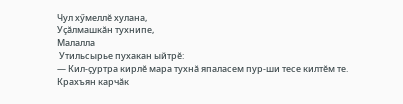Чул хӳмеллĕ хулана,
Уçăлмашкăн тухнипе,
Малалла
 Утильсырье пухакан ыйтрĕ:
— Кил-çуртра кирлĕ мара тухнă япаласем пур-ши тесе килтĕм те.
Крахъян карчăк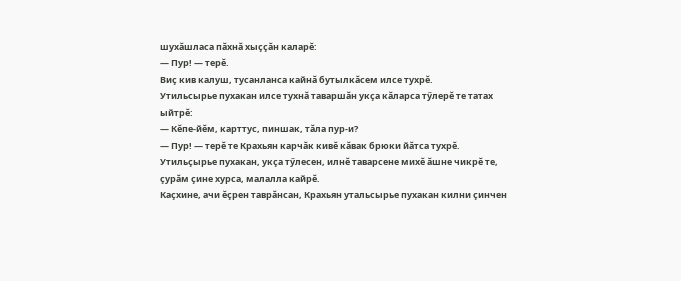шухăшласа пăхнă хыççăн каларĕ:
— Пур! — терĕ.
Виç кив калуш, тусанланса кайнă бутылкăсем илсе тухрĕ.
Утильсырье пухакан илсе тухнă таваршăн укçа кăларса тӳлерĕ те татах ыйтрĕ:
— Кĕпе-йĕм, карттус, пиншак, тăла пур-и?
— Пур! — терĕ те Крахьян карчăк кивĕ кăвак брюки йăтса тухрĕ.
Утильçырье пухакан, укçа тӳлесен, илнĕ таварсене михĕ ăшне чикрĕ те, çурăм çине хурса, малалла кайрĕ.
Каçхине, ачи ĕçрен таврăнсан, Крахьян утальсырье пухакан килни çинчен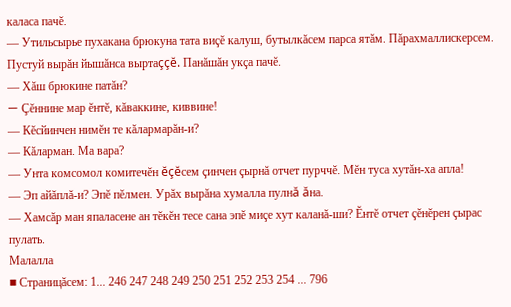каласа пачĕ.
— Утильсырье пухакана брюкуна тата виçĕ калуш, бутылкăсем парса ятăм. Пăрахмаллискерсем. Пустуй вырăн йышăнса выртаççĕ. Панăшăн укçа пачĕ.
— Хăш брюкине патăн?
— Çĕннине мар ĕнтĕ, кăваккине, киввине!
— Кĕсйинчен нимĕн те кăлармарăн-и?
— Кăларман. Ма вара?
— Унта комсомол комитечĕн ĕçĕсем çинчен çырнă отчет пурччĕ. Мĕн туса хутăн-ха апла!
— Эп айăплă-и? Эпĕ пĕлмен. Урăх вырăна хумалла пулнă ăна.
— Хамсăр ман япаласене ан тĕкĕн тесе сана эпĕ миçе хут каланă-ши? Ĕнтĕ отчет çĕнĕрен çырас пулать.
Малалла
■ Страницăсем: 1... 246 247 248 249 250 251 252 253 254 ... 796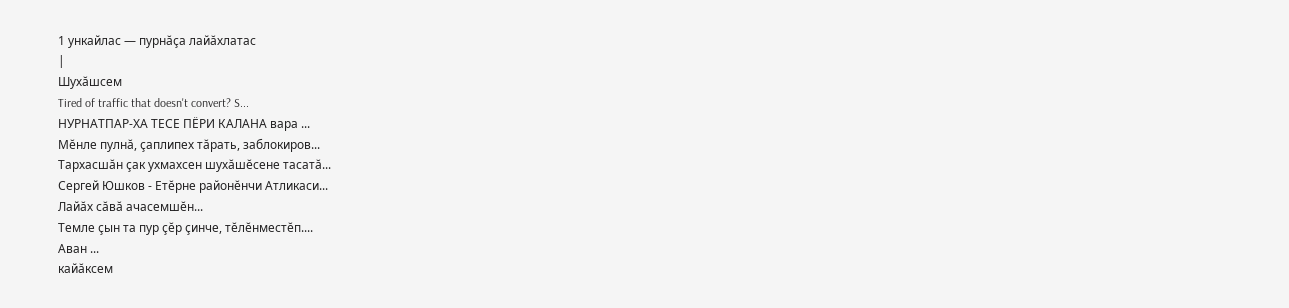1 ункайлас — пурнăçа лайăхлатас
|
Шухăшсем
Tired of traffic that doesn't convert? S...
НУРНАТПАР-ХА ТЕСЕ ПЁРИ КАЛАНА вара ...
Мĕнле пулнă, çаплипех тăрать, заблокиров...
Тархасшăн çак ухмахсен шухăшĕсене тасатă...
Сергей Юшков - Етĕрне районĕнчи Атликаси...
Лайăх сăвă ачасемшĕн...
Темле çын та пур çĕр çинче, тĕлĕнместĕп....
Аван ...
кайăксем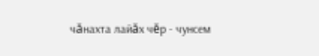чăнахта лайăх чĕр - чунсем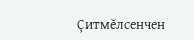Çитмĕлсенчен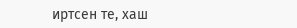иртсен те, хаш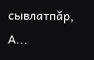сывлатпăр, А...